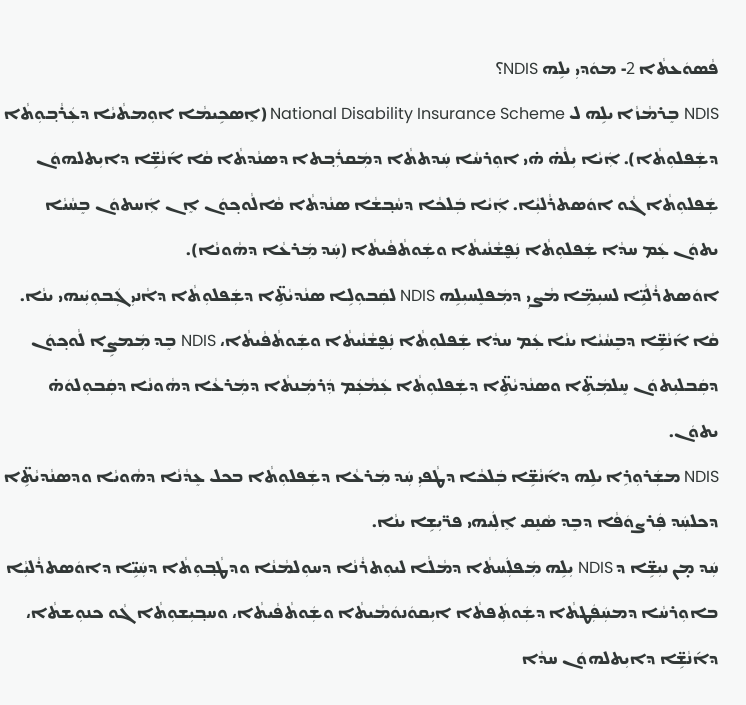ܦܵܣܘܿܥܬܵܐ 2- ܡܘܿܕܝܼ ܝܠܹܗ NDIS؟
NDIS ܒܸܪܡܵܙܵܐ ܝܠܹܗ ܠ National Disability Insurance Scheme (ܐܸܣܟܹܝܡܵܐ ܐܘܼܡܬܵܝܵܐ ܕܥܲܪܵܒ݂ܘܼܬܵܐ ܕܫܲܦܠܘܼܬܵܐ). ܐܲܝܵܐ ܝܼܠܵܗ̇ ܗ̇ܝ ܐܘܼܪܚܵܐ ܚܲܕܬܬܵܐ ܕܡܲܩܪܲܒ݂ܬܐ ܕܣܢܵܕܬܵܐ ܩܵܐ ܐ݇ܢܵܫܹ̈ܐ ܕܐܝܼܬܠܗܘܿܢ ܫܲܦܠܘܼܬܵܐ ܓܵܘ ܐܘܿܣܬܪܵܠܝܼܵܐ. ܐܲܝܵܐ ܒܲܠܟܵܐ ܕܚܵܒ݂ܫܵܐ ܣܢܵܕܬܵܐ ܩܵܐܠܵܘܟ݂ܘܿܢ ܐܸܢ ܐܲܚܬܘܿܢ ܒܸܚܵܝܵܐ ܝܬܘܿܢ ܥܲܡ ܚܕܵܐ ܫܲܦܠܘܼܬܵܐ ܢܲܦ̮ܫܵܢܵܝܬܵܐ ܘܫܲܘܬܵܦܵܝܬܵܐ (ܚܲܕ ܡܲܪܥܵܐ ܕܗܵܘܢܵܐ).
ܐܘܿܣܬܪܵܠܵܝܹ̈ܐ ܠܚܝܼܡܹ̈ܐ ܡܵܨܝܼ ܕܡܲܦܠܸܚܝܼܠܹܗ NDIS ܠܩܲܒܘܼܠܹܐ ܣܢܵܕܝܵܬܹ̈ܐ ܕܫܲܦܠܘܼܬܵܐ ܕܐܵܢܝܼ ܓܲܒܘܼܝܲܝܗܝ ܝܢܵܐ.
ܩܵܐ ܐ݇ܢܵܫܹ̈ܐ ܕܒܸܚܵܝܵܐ ܝܢܵܐ ܥܲܡ ܚܕܵܐ ܫܲܦܠܘܼܬܵܐ ܢܲܦ̮ܫܵܢܵܝܬܵܐ ܘܫܲܘܬܵܦܵܝܬܵܐ، NDIS ܒܸܕ ܡܲܡܨܹܐ ܠܵܘܟ݂ܘܿܢ ܕܩܲܒܠܝܼܬܘܿܢ ܚܸܠܡܲܬܹ̈ܐ ܘܣܢܵܕܝܵܬܹ̈ܐ ܕܫܲܦܠܘܼܬܵܐ ܥܲܡܵܥܲܡ ܕܲܪܡܲܢܬܵܐ ܕܡܲܪܥܵܐ ܕܗܵܘܢܵܐ ܕܩܲܒܘܼܠܘܿܗ̇ ܝܬܘܿܢ.
NDIS ܡܫܲܪܘܼܪܹܐ ܝܠܹܗ ܕܐ݇ܢܵܫܹ̈ܐ ܒܲܠܟܵܐ ܕܛܵܦܝܼ ܚܲܕ ܡܲܪܥܵܐ ܕܫܲܦܠܘܼܬܵܐ ܒܟܠ ܥܸܕܵܢܵܐ ܕܗܵܘܝܵܐ ܘܕܣܢܵܕܝܵܬܹ̈ܐ ܕܟܠܚܲܕ ܦܲܪܨܘܿܦܵܐ ܕܒܸܕ ܣܵܢܸܩ ܐܸܠܲܝܗܝ ܦܪ̈ܝܼܫܹܐ ܝܢܵܐ.
ܚܲܕ ܡ̣ܢ ܢܝܼܫܹ̈ܐ ܕ NDIS ܝܼܠܹܗ ܡܲܦܠܲܚܬܵܐ ܕܡܵܠܵܐ ܠܝܘܼܬܪܵܢܵܐ ܕܚܘܼܠܡܵܢܵܐ ܘܕܛܵܒ݂ܘܼܬܵܐ ܕܚܲܝܹ̈ܐ ܕܐܘܿܣܬܪܵܠܝܼܵܐ ܒܐܘܼܪܚܵܐ ܕܡܚܲܦܲܛܬܵܐ ܕܫܲܘܬܲܦܬܵܐ ܐܝܼܩܘܿܢܘܿܡܵܝܬܵܐ ܘܫܲܘܬܵܦܵܝܬܵܐ، ܘܚܒ݂ܝܼܫܘܼܬܵܐ ܓܵܘ ܟܢܘܼܫܬܵܐ، ܕܐ݇ܢܵܫܹ̈ܐ ܕܐܝܼܬܠܗܘܿܢ ܚܕܵܐ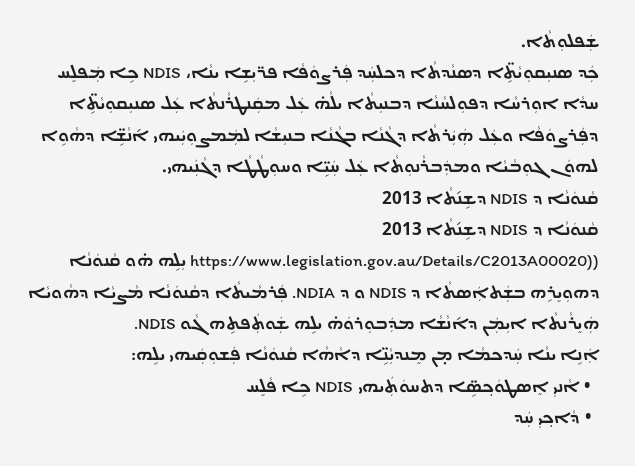ܫܲܦܠܘܼܬܵܐ.
ܟܲܕ ܣܢܝܼܩܘܼܝܵܬܹ̈ܐ ܕܣܢܵܕܬܵܐ ܕܟܠܚܲܕ ܦܲܪܨܘܿܦܵܐ ܦܪ̈ܝܼܫܹܐ ܝܢܵܐ، NDIS ܟܹܐ ܡܲܦܠܸܚ ܚܕܵܐ ܐܘܼܪܚܵܐ ܕܦܘܼܠܚܵܢܵܐ ܕܒܢܝܼܬܵܐ ܝܠܵܗ̇ ܥܲܠ ܡܩܲܢܛܪܵܢܬܵܐ ܥܲܠ ܣܢܝܼܩܘܼܝܵܬܹ̈ܐ ܕܦܲܪܨܘܿܦܵܐ ܘܥܲܠ ܗܲܝܲܪܬܵܐ ܕܓܵܢܵܐ ܒܓܵܢܵܐ ܒܢܝܼܫܵܐ ܠܡܲܡܨܘܼܝܲܝܗܝ ܐ݇ܢܵܫܹ̈ܐ ܕܗܵܘܹܐ ܠܗܘܿܢ ܓܘܼܒܵܝܵܐ ܘܡܕܲܒܪܵܢܘܼܬܵܐ ܥܲܠ ܚܲܝܹ̈ܐ ܘܚܘܼܛܵܛܵܐ ܕܓܵܢܲܝܗܝ.
ܩܵܢܘܿܢܵܐ ܕ NDIS ܕܫܹܢ݇ܬܵܐ 2013
ܩܵܢܘܿܢܵܐ ܕ NDIS ܕܫܹܢ݇ܬܵܐ 2013 ((https://www.legislation.gov.au/Details/C2013A00020 ܝܼܠܹܗ ܗ̇ܘ ܩܵܢܘܿܢܵܐ ܕܗܘܼܝܸܪܹܗ ܒܫܲܬܐܲܣܬܵܐ ܕ NDIS ܘ ܕ NDIA. ܦܲܪܡܵܝܬܵܐ ܕܩܵܢܘܿܢܵܐ ܡܵܨܝܵܐ ܕܗܵܘܝܵܐ ܗܲܝܸܪܵܢܬܵܐ ܐܝܼܡܲܢ ܕܐ݇ܢܵܫܵܐ ܡܕܲܒܘܼܪܘܿܗ̇ ܝܠܹܗ ܫܲܘܬܲܦܬܹܗ ܓܵܘ NDIS.
ܐܲܢܹܐ ܝܢܵܐ ܚܲܕܟܡܵܐ ܡ̣ܢ ܡܸܢܕܝܼܵܢܹ̈ܐ ܕܐܵܗܵܐ ܩܵܢܘܿܢܵܐ ܦܲܫܘܼܩܲܝܗܝ ܝܠܹܗ:
  • ܐܵܢܝܼ ܐܸܣܛܘܿܟ݂ܣܹ̈ܐ ܕܬܚܘܿܬܲܝܗܝ NDIS ܟܹܐ ܦܵܠܸܚ
  • ܕܵܐܟ݂ܝܼ ܚܲܕ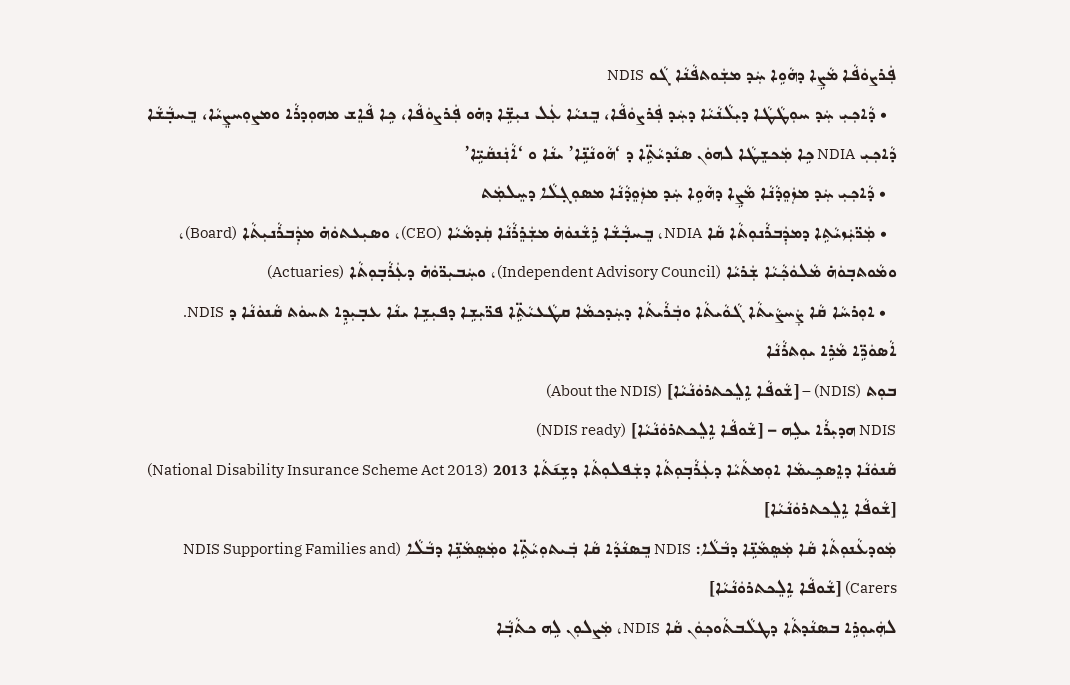ܦܲܪܨܘܿܦܵܐ ܡܵܨܹܐ ܕܗܵܘܹܐ ܚܲܕ ܡܫܲܘܬܦܵܢܵܐ ܓܵܘ NDIS
  • ܕܵܐܟ݂ܝܼ ܚܲܕ ܚܘܼܛܵܛܵܐ ܕܝܼܠܵܢܵܝܵܐ ܕܚܲܕ ܦܲܪܨܘܿܦܵܐ، ܒܸܢܝܵܐ ܥܲܠ ܢܝܼܫܹ̈ܐ ܕܗ̇ܘ ܦܲܪܨܘܿܦܵܐ، ܟܹܐ ܦܵܐܸܫ ܡܗܘܼܕܪܵܐ ܘܡܨܘܼܚܨܸܝܵܐ، ܒܸܚܒ݂ܵܫܵܐ ܕܵܐܟ݂ܝܼ NDIA ܟܹܐ ܡܲܟܫܸܛܵܐ ܠܗܘܿܢ ܣܢܵܕܝܵܬܹ̈ܐ ܕ ‘ܗܵܘܢܵܢܹ̈ܐ’ ܝܢܵܐ ܘ ‘ܐܵܢܲܢܩܵܝܹ̈ܐ’
  • ܕܵܐܟ݂ܝܼ ܚܲܕ ܡܙܲܘܸܕܵܢܵܐ ܡܵܨܹܐ ܕܗܵܘܹܐ ܚܲܕ ܡܙܲܘܸܕܵܢܵܐ ܡܣܘܼܓ݂ܠܵܐ ܕܚܸܠܡܲܬ
  • ܡܲܪ̈ܝܲܙܝܵܬܹܐ ܕܡܕܲܒܪܵܢܘܼܬܵܐ ܩܵܐ NDIA، ܒܸܚܒ݂ܵܫܵܐ ܪܹܫܵܢܘܿܗ̇ ܡܫܲܪܸܪܵܢܵܐ ܩܲܕܡܵܝܵܐ (CEO)، ܘܣܝܼܥܬܘܿܗ̇ ܡܕܲܒܪܵܢܝܼܬܵܐ (Board)، ܘܡܵܘܬܒ݂ܘܿܗ̇ ܡܵܠܘܿܟ݂ܵܝܵܐ ܫܲܪܝܵܐ (Independent Advisory Council)، ܘܚܲܒܝܼܪ̈ܘܿܗ̇ ܕܥܲܪܵܒ݂ܘܼܬܵܐ (Actuaries)
  • ܐܘܼܪܚܵܐ ܩܵܐ ܨܲܚܨܵܝܬܵܐ ܓܵܘܵܝܬܵܐ ܘܒܲܪܵܝܬܵܐ ܕܚܲܕܟܡܵܐ ܩܛܵܥܝܵܬܹ̈ܐ ܦܪ̈ܝܼܫܹܐ ܕܦܝܼܫܹܐ ܝܢܵܐ ܥܒ݂ܝܼܕܹܐ ܬܚܘܿܬ ܩܵܢܘܿܢܵܐ ܕ NDIS.
ܐܵܣܘܿܪܹ̈ܐ ܡܵܪܹܐ ܝܘܼܬܪܵܢܵܐ
ܒܘܼܬ (NDIS) – [ܫܵܘܦܵܐ ܐܹܠܸܟܬܪܘܿܢܵܝܵܐ] (About the NDIS)
NDIS ܗܕܝܼܪܵܐ ܝܠܹܗ – [ܫܵܘܦܵܐ ܐܹܠܸܟܬܪܘܿܢܵܝܵܐ] (NDIS ready)
ܩܵܢܘܿܢܵܐ ܕܐܸܣܟܹܝܡܵܐ ܐܘܼܡܬܵܝܵܐ ܕܥܲܪܵܒ݂ܘܼܬܵܐ ܕܫܲܦܠܘܼܬܵܐ ܕܫܹܢ݇ܬܵܐ 2013 (National Disability Insurance Scheme Act 2013) [ܫܵܘܦܵܐ ܐܹܠܸܟܬܪܘܿܢܵܝܵܐ]
ܡܲܘܕܥܵܢܘܼܬܵܐ ܩܵܐ ܡܲܣܸܡܵܢܹ̈ܐ ܕܒܵܠܵܐ: NDIS ܒܸܣܢܵܕܵܐ ܩܵܐ ܒܲܝܬܘܼܝܵܬܹ̈ܐ ܘܡܲܣܸܡܵܢܹ̈ܐ ܕܒܵܠܵܐ (NDIS Supporting Families and Carers) [ܫܵܘܦܵܐ ܐܹܠܸܟܬܪܘܿܢܵܝܵܐ]
ܠܗܲܝܘܼܪܹܐ ܒܣܢܵܕܬܵܐ ܕܛܠܵܒܬܵܘܟ݂ܘܿܢ ܩܵܐ NDIS، ܡܲܨܠܘܼܢ ܠܹܗ ܟܬܵܒ݂ܵܐ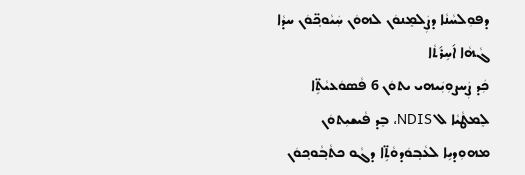ܕܦܘܼܠܚܵܢܵܐ ܕܨܲܠܡܸܢܘܿܢ ܠܗܘܿܢ ܚܲܝܵܘܟ݂̈ܘܿܢ ܚܕܵܐ ܓܵܗܵܐ ܐ݇ܚܹܪ݇ܬܵܐ
ܟܲܕ ܨܲܚܨܘܼܝܲܝܗܝ ܝܬܘܿܢ 6 ܦܵܣܘܿܥܝܵܬܹ̈ܐ ܠܸܡܛܵܝܵܐ ܠ NDIS، ܒܸܕ ܦܵܝܫܝܼܬܘܿܢ ܡܗܘܼܕܝܹܐ ܠܥܵܒ݂ܘܿܕܘܵܬܹ̈ܐ ܕܓܵܘ ܟܬܵܒ݂ܵܘܟ݂ܘܿܢ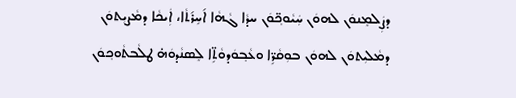ܕܨܲܠܡܸܢܘܿܢ ܠܗܘܿܢ ܚܲܝܵܘܟ݂̈ܘܿܢ ܚܕܵܐ ܓܵܗܵܐ ܐ݇ܚܹܪ݇ܬܵܐ، ܐܲܝܟܵܐ ܕܡܵܨܝܼܬܘܿܢ ܕܡܵܠܝܼܬܘܿܢ ܠܗܘܿܢ ܒܘܼܩܵܪܹ̈ܐ ܘܥܵܒ݂ܘܿܕܘܵܬܹ̈ܐ ܠܸܣܢܵܕܘܿܗ̇ ܛܠܵܒܬܵܘܟ݂ܘܿܢ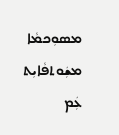ܡܣܘܼܟܡܵܐ ܡܫܲܘܬܦܵܐܝܼܬ ܥܲܡ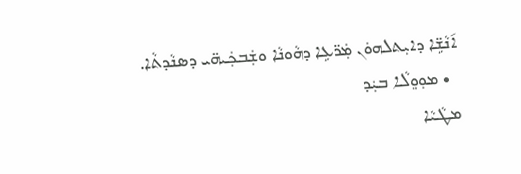ܐ݇ܢܵܫܹ̈ܐ ܕܐܝܼܬܠܗܘܿܢ ܡܲܪ̈ܥܹܐ ܕܗܵܘܢܵܐ ܘܫܲܒܟܲܝܗ̈ܝ ܕܣܢܵܕܬܵܐ.
  • ܡܘܼܘܸܠܵܐ ܒܝܲܕ
ܡܛܵܝܵܐ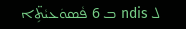ܠ ndis ܒ 6 ܦܵܣܘܿܥܝܵܬܹ̈ܐ